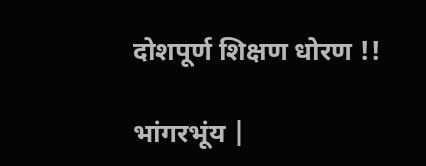दोशपूर्ण शिक्षण धोरण !!

भांगरभूंय |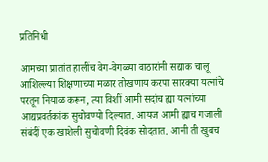प्रतिनिधी

आमच्या प्रातांत हालींच वेग-वेगळ्या वाठारांनी सद्याक चालू आशिल्ल्या शिक्षणाच्या मळार तोखणाय करपा सारक्या यत्नांचे परतून नियाळ करून, त्या विशीं आमी सदांच ह्या यत्नांच्या आद्यप्रवर्तकांक सुचोवण्यो दिल्यात. आयज आमी ह्याच गजाली संबंदीं एक खाशेली सुचोवणी दिवंक सोदतात. आनी ती खुबच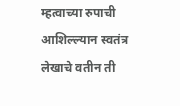म्हत्वाच्या रुपाची आशिल्ल्यान स्वतंत्र लेखाचे वतीन ती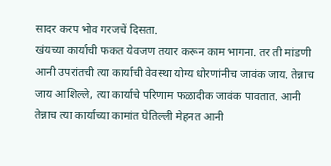सादर करप भोव गरजचें दिसता.
खंयच्या कार्याची फकत येवजण तयार करून काम भागना. तर ती मांडणी आनी उपरांतची त्या कार्याची वेवस्था योग्य धोरणांनीच जावंक जाय. तेन्नाच जाय आशिल्ले, त्या कार्याचे परिणाम फळादीक जावंक पावतात. आनी तेन्नाच त्या कार्याच्या कामांत घेतिल्ली मेहनत आनी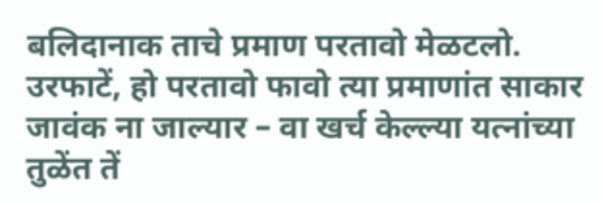बलिदानाक ताचे प्रमाण परतावो मेळटलो. उरफाटें, हो परतावो फावो त्या प्रमाणांत साकार जावंक ना जाल्यार – वा खर्च केल्ल्या यत्नांच्या तुळेंत तें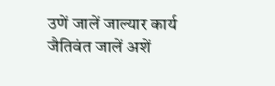उणें जालें जाल्यार कार्य जैतिवंत जालें अशें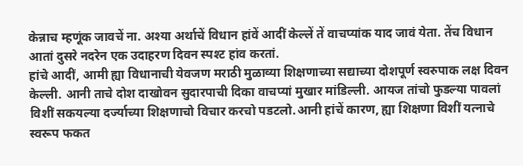केन्नाच म्हणूंक जावचें ना. अश्या अर्थाचें विधान हांवें आदीं केल्लें तें वाचप्यांक याद जावं येता. तेंच विधान आतां दुसरे नदरेन एक उदाहरण दिवन स्पश्ट हांव करतां.
हांचे आदीं, आमी ह्या विधानाची येवजण मराठी मुळाव्या शिक्षणाच्या सद्याच्या दोशपूर्ण स्वरुपाक लक्ष दिवन केल्ली. आनी ताचे दोश दाखोवन सुदारपाची दिका वाचप्यां मुखार मांडिल्ली. आयज तांचो फुडल्या पावलां विशीं सकयल्या दर्ज्याच्या शिक्षणाचो विचार करचो पडटलो.आनी हांचें कारण, ह्या शिक्षणा विशीं यत्नाचे स्वरूप फकत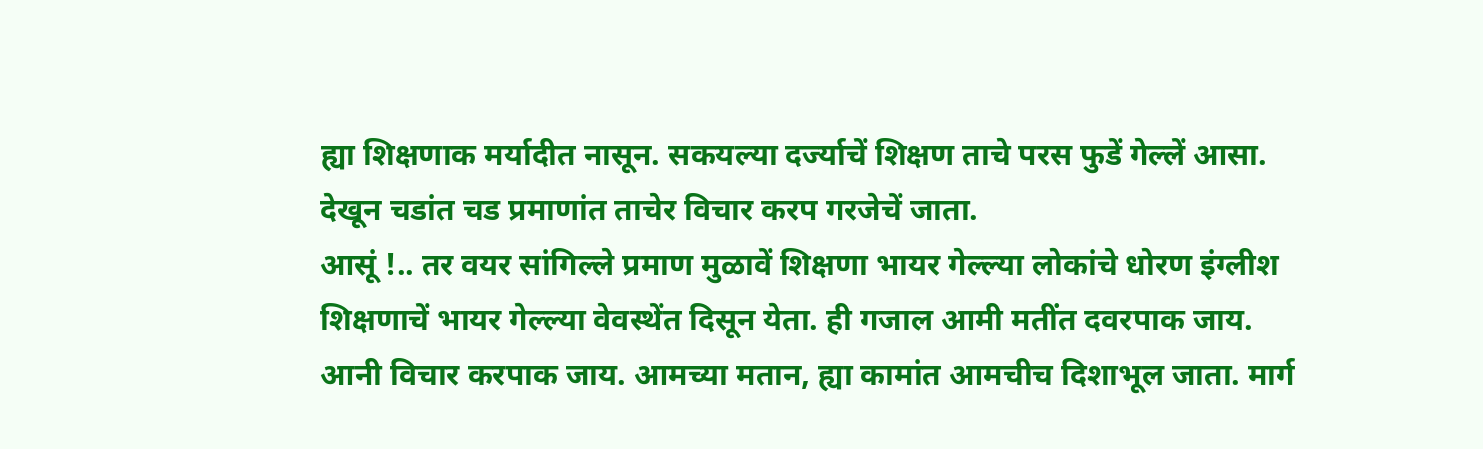ह्या शिक्षणाक मर्यादीत नासून. सकयल्या दर्ज्याचें शिक्षण ताचे परस फुडें गेल्लें आसा. देखून चडांत चड प्रमाणांत ताचेर विचार करप गरजेचें जाता.
आसूं !.. तर वयर सांगिल्ले प्रमाण मुळावें शिक्षणा भायर गेल्ल्या लोकांचे धोरण इंग्लीश शिक्षणाचें भायर गेल्ल्या वेवस्थेंत दिसून येता. ही गजाल आमी मतींत दवरपाक जाय. आनी विचार करपाक जाय. आमच्या मतान, ह्या कामांत आमचीच दिशाभूल जाता. मार्ग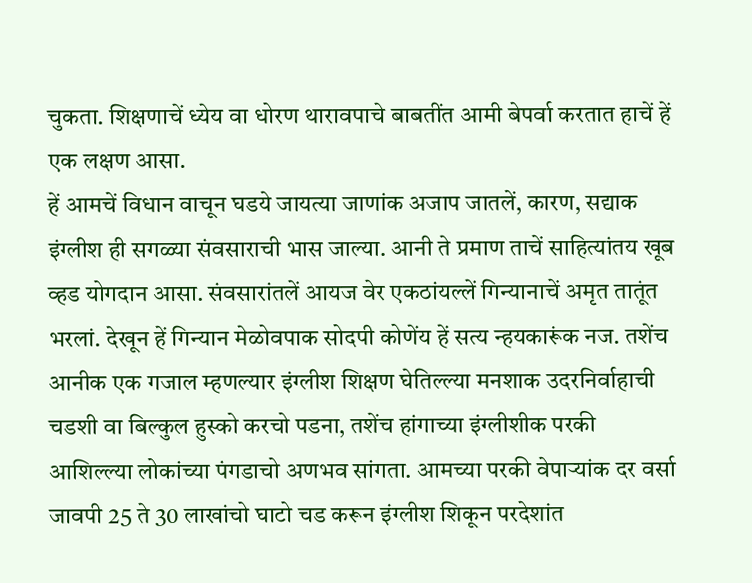चुकता. शिक्षणाचें ध्येय वा धोरण थारावपाचे बाबतींत आमी बेपर्वा करतात हाचें हें एक लक्षण आसा.
हें आमचें विधान वाचून घडये जायत्या जाणांक अजाप जातलें, कारण, सद्याक इंग्लीश ही सगळ्या संवसाराची भास जाल्या. आनी ते प्रमाण ताचें साहित्यांतय खूब व्हड योगदान आसा. संवसारांतलें आयज वेर एकठांयल्लें गिन्यानाचें अमृत तातूंत भरलां. देखून हें गिन्यान मेळोवपाक सोदपी कोणेंय हें सत्य न्हयकारूंक नज. तशेंच आनीक एक गजाल म्हणल्यार इंग्लीश शिक्षण घेतिल्ल्या मनशाक उदरनिर्वाहाची चडशी वा बिल्कुल हुस्को करचो पडना, तशेंच हांगाच्या इंग्लीशीक परकी आशिल्ल्या लोकांच्या पंगडाचो अणभव सांगता. आमच्या परकी वेपाऱ्यांक दर वर्सा जावपी 25 ते 30 लाखांचो घाटो चड करून इंग्लीश शिकून परदेशांत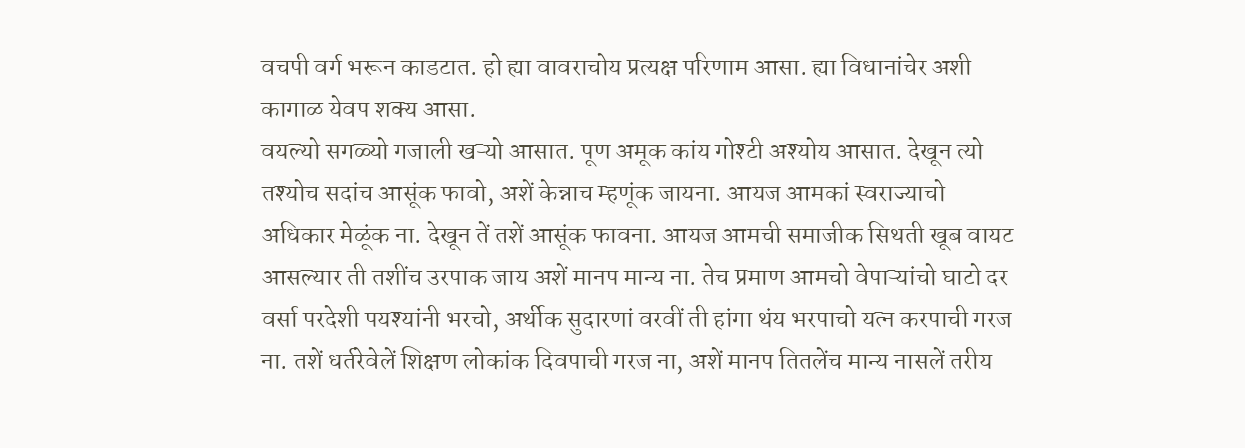वचपी वर्ग भरून काडटात. हो ह्या वावराचोय प्रत्यक्ष परिणाम आसा. ह्या विधानांचेर अशी कागाळ येवप शक्य आसा.
वयल्यो सगळ्यो गजाली खऱ्यो आसात. पूण अमूक कांय गोश्टी अश्योय आसात. देखून त्यो तश्योच सदांच आसूंक फावो, अशें केन्नाच म्हणूंक जायना. आयज आमकां स्वराज्याचो अधिकार मेळूंक ना. देखून तें तशें आसूंक फावना. आयज आमची समाजीक सिथती खूब वायट आसल्यार ती तशींच उरपाक जाय अशें मानप मान्य ना. तेच प्रमाण आमचो वेपाऱ्यांचो घाटो दर वर्सा परदेशी पयश्यांनी भरचो, अर्थीक सुदारणां वरवीं ती हांगा थंय भरपाचो यत्न करपाची गरज ना. तशें धर्तरेवेलें शिक्षण लोकांक दिवपाची गरज ना, अशें मानप तितलेंच मान्य नासलें तरीय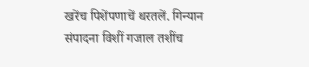खरेंच पिशेंपणाचें थरतलें. गिन्यान संपादना विशीं गजाल तशींच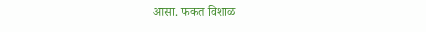आसा. फकत विशाळ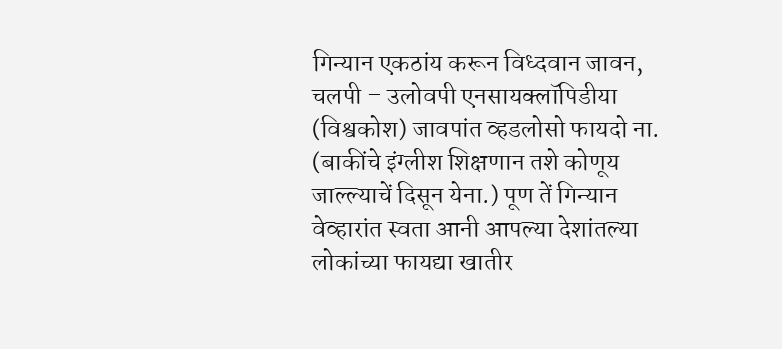गिन्यान एकठांय करून विध्दवान जावन, चलपी – उलोवपी एनसायक्लॉपिडीया (विश्वकोश) जावपांत व्हडलोसो फायदो ना. (बाकींचे इंग्लीश शिक्षणान तशे कोणूय जाल्ल्याचें दिसून येना.) पूण तें गिन्यान वेव्हारांत स्वता आनी आपल्या देशांतल्या लोकांच्या फायद्या खातीर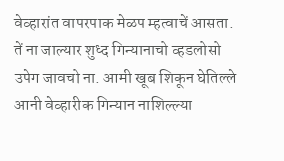वेव्हारांत वापरपाक मेळप म्हत्वाचें आसता. तें ना जाल्यार शुध्द गिन्यानाचो व्हडलोसो उपेग जावचो ना. आमी खूब शिकून घेतिल्ले आनी वेव्हारीक गिन्यान नाशिल्ल्या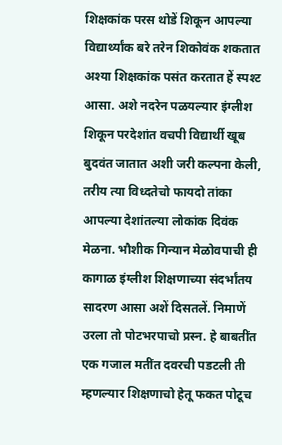शिक्षकांक परस थोडें शिकून आपल्या विद्यार्थ्यांक बरे तरेन शिकोवंक शकतात अश्या शिक्षकांक पसंत करतात हें स्पश्ट आसा. अशे नदरेन पळयल्यार इंग्लीश शिकून परदेशांत वचपी विद्यार्थी खूब बुदवंत जातात अशी जरी कल्पना केली, तरीय त्या विध्दतेचो फायदो तांका आपल्या देशांतल्या लोकांक दिवंक मेळना. भौशीक गिन्यान मेळोवपाची ही कागाळ इंग्लीश शिक्षणाच्या संदर्भांतय सादरण आसा अशें दिसतलें. निमाणें उरला तो पोटभरपाचो प्रस्न. हे बाबतींत एक गजाल मतींत दवरची पडटली ती म्हणल्यार शिक्षणाचो हेतू फकत पोटूच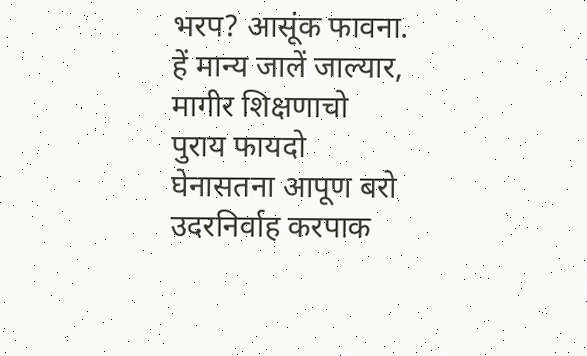भरप? आसूंक फावना. हें मान्य जालें जाल्यार, मागीर शिक्षणाचो पुराय फायदो घेनासतना आपूण बरो उदरनिर्वाह करपाक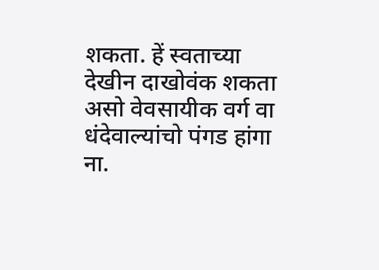शकता. हें स्वताच्या देखीन दाखोवंक शकता असो वेवसायीक वर्ग वा धंदेवाल्यांचो पंगड हांगा ना.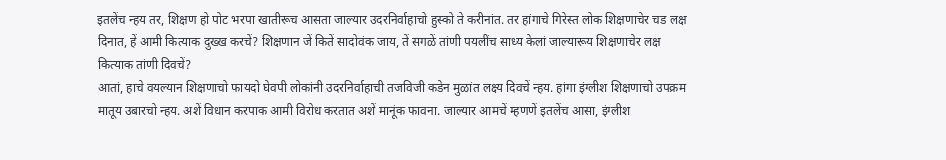इतलेंच न्हय तर, शिक्षण हो पोट भरपा खातीरूच आसता जाल्यार उदरनिर्वाहाचो हुस्को ते करीनांत. तर हांगाचे गिरेस्त लोक शिक्षणाचेर चड लक्ष दिनात, हें आमी कित्याक दुख्ख करचें? शिक्षणान जें कितें सादोवंक जाय, तें सगळें तांणी पयलींच साध्य केलां जाल्यारूय शिक्षणाचेर लक्ष कित्याक तांणी दिवचें?
आतां, हाचे वयल्यान शिक्षणाचो फायदो घेवपी लोकांनी उदरनिर्वाहाची तजविजी कडेन मुळांत लक्ष्य दिवचें न्हय. हांगा इंग्लीश शिक्षणाचो उपक्रम मातूय उबारचो न्हय. अशें विधान करपाक आमी विरोध करतात अशें मानूंक फावना. जाल्यार आमचें म्हणणें इतलेंच आसा, इंग्लीश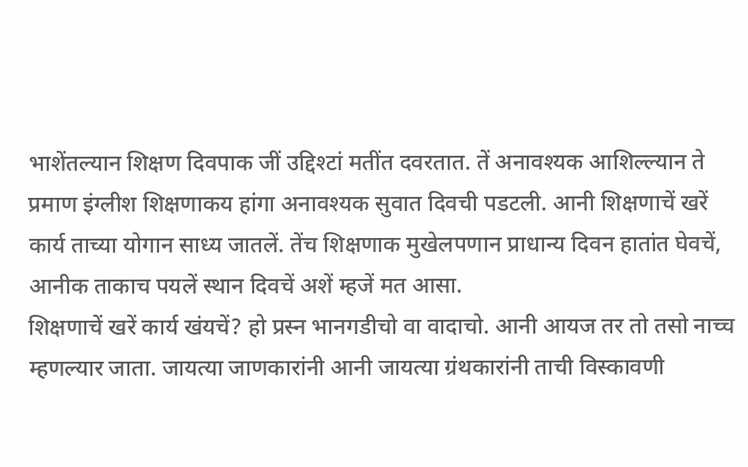भाशेंतल्यान शिक्षण दिवपाक जीं उद्दिश्टां मतींत दवरतात. तें अनावश्यक आशिल्ल्यान ते प्रमाण इंग्लीश शिक्षणाकय हांगा अनावश्यक सुवात दिवची पडटली. आनी शिक्षणाचें खरें कार्य ताच्या योगान साध्य जातलें. तेंच शिक्षणाक मुखेलपणान प्राधान्य दिवन हातांत घेवचें, आनीक ताकाच पयलें स्थान दिवचें अशें म्हजें मत आसा.
शिक्षणाचें खरें कार्य खंयचें? हो प्रस्न भानगडीचो वा वादाचो. आनी आयज तर तो तसो नाच्च म्हणल्यार जाता. जायत्या जाणकारांनी आनी जायत्या ग्रंथकारांनी ताची विस्कावणी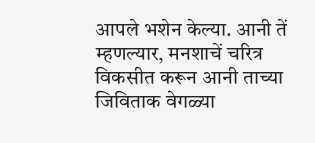आपले भशेन केल्या. आनी तें म्हणल्यार, मनशाचें चरित्र विकसीत करून आनी ताच्या जिविताक वेगळ्या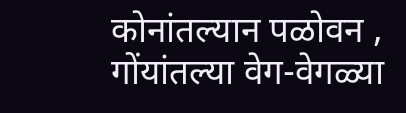कोनांतल्यान पळोवन , गोंयांतल्या वेग-वेगळ्या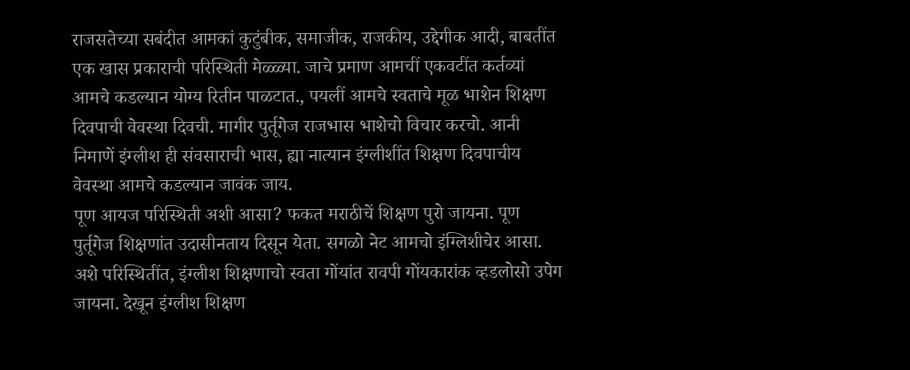राजसतेच्या सबंदीत आमकां कुटुंबीक, समाजीक, राजकीय, उद्देगीक आदी, बाबतींत एक खास प्रकाराची परिस्थिती मेळ्ळ्या. जाचे प्रमाण आमचीं एकवटींत कर्तव्यां आमचे कडल्यान योग्य रितीन पाळटात., पयलीं आमचे स्वताचे मूळ भाशेन शिक्षण दिवपाची वेवस्था दिवची. मागीर पुर्तूगेज राजभास भाशेचो विचार करचो. आनी निमाणें इंग्लीश ही संवसाराची भास, ह्या नात्यान इंग्लीशींत शिक्षण दिवपाचीय वेवस्था आमचे कडल्यान जावंक जाय.
पूण आयज परिस्थिती अशी आसा? फकत मराठीचें शिक्षण पुरो जायना. पूण पुर्तूगेज शिक्षणांत उदासीनताय दिसून येता. सगळो नेट आमचो इंग्लिशीचेर आसा. अशे परिस्थितींत, इंग्लीश शिक्षणाचो स्वता गोंयांत रावपी गोंयकारांक व्हडलोसो उपेग जायना. देखून इंग्लीश शिक्षण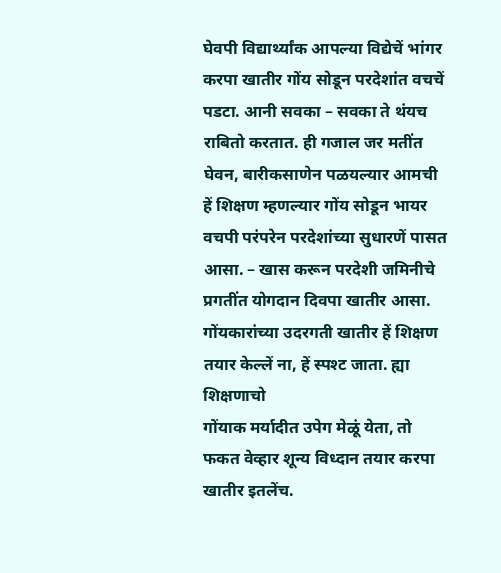घेवपी विद्यार्थ्यांक आपल्या विद्येचें भांगर करपा खातीर गोंय सोडून परदेशांत वचचें पडटा. आनी सवका – सवका ते थंयच राबितो करतात. ही गजाल जर मतींत घेवन, बारीकसाणेन पळयल्यार आमची हें शिक्षण म्हणल्यार गोंय सोडून भायर वचपी परंपरेन परदेशांच्या सुधारणें पासत आसा. – खास करून परदेशी जमिनीचे प्रगतींत योगदान दिवपा खातीर आसा. गोंयकारांच्या उदरगती खातीर हें शिक्षण तयार केल्लें ना, हें स्पश्ट जाता. ह्या शिक्षणाचो
गोंयाक मर्यादीत उपेग मेळूं येता, तो फकत वेव्हार शून्य विध्दान तयार करपा खातीर इतलेंच.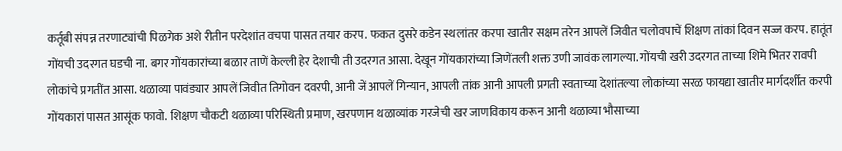कर्तूबी संपन्न तरणाट्यांची पिळगेक अशे रीतीन परदेशांत वचपा पासत तयार करप. फकत दुसरे कडेन स्थलांतर करपा खातीर सक्षम तरेन आपलें जिवीत चलोवपाचें शिक्षण तांकां दिवन सज्ज करप. हातूंत गोंयची उदरगत घडची ना. बगर गोंयकारांच्या बळार ताणें केल्ली हेर देशाची ती उदरगत आसा. देखून गोंयकारांच्या जिणेंतली शक्त उणी जावंक लागल्या. गोंयची खरी उदरगत ताच्या शिमे भितर रावपी लोकांचे प्रगतींत आसा. थळाव्या पावंड्यार आपलें जिवीत तिगोवन दवरपी, आनी जें आपलें गिन्यान, आपली तांक आनी आपली प्रगती स्वताच्या देशांतल्या लोकांच्या सरळ फायद्या खातीर मार्गदर्शीत करपी गोंयकारां पासत आसूंक फावो. शिक्षण चौकटी थळाव्या परिस्थिती प्रमाण, खरपणान थळाव्यांक गरजेची खर जाणविकाय करून आनी थळाव्या भौसाच्या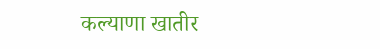कल्याणा खातीर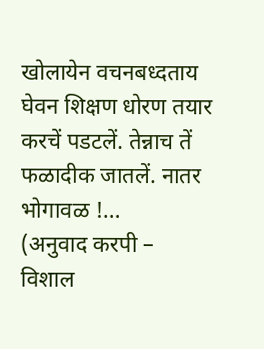खोलायेन वचनबध्दताय घेवन शिक्षण धोरण तयार करचें पडटलें. तेन्नाच तें फळादीक जातलें. नातर भोगावळ !…
(अनुवाद करपी –
विशाल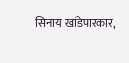सिनाय खांडेपारकार,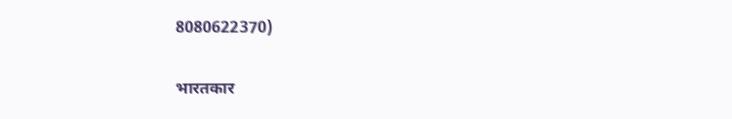8080622370)

भारतकार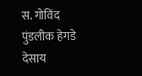स. गोविंद पुंडलीक हेगडे देसाय